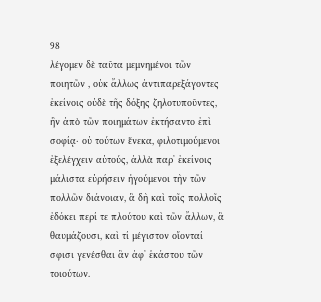98
λέγομεν δὲ ταῦτα μεμνημένοι τῶν ποιητῶν , οὐκ ἄλλως ἀντιπαρεξάγοντες ἐκείνοις οὐδὲ τῆς δόξης ζηλοτυποῦντες, ἣν ἀπὸ τῶν ποιημάτων ἐκτήσαντο ἐπὶ σοφίᾳ· οὐ τούτων ἕνεκα, φιλοτιμούμενοι ἐξελέγχειν αὐτούς, ἀλλὰ παρʼ ἐκείνοις μάλιστα εὑρήσειν ἡγούμενοι τὴν τῶν πολλῶν διάνοιαν, ἃ δὴ καὶ τοῖς πολλοῖς ἐδόκει περί τε πλούτου καὶ τῶν ἄλλων, ἃ θαυμάζουσι, καὶ τί μέγιστον οἴονταί σφισι γενέσθαι ἂν ἀφʼ ἑκάστου τῶν τοιούτων.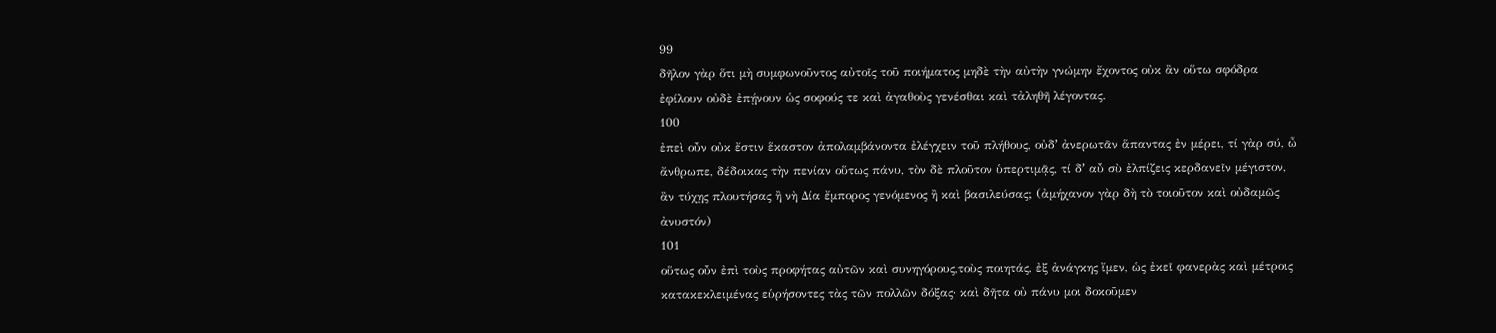99
δῆλον γὰρ ὅτι μὴ συμφωνοῦντος αὐτοῖς τοῦ ποιήματος μηδὲ τὴν αὐτὴν γνώμην ἔχοντος οὐκ ἂν οὕτω σφόδρα ἐφίλουν οὐδὲ ἐπῄνουν ὡς σοφούς τε καὶ ἀγαθοὺς γενέσθαι καὶ τἀληθῆ λέγοντας.
100
ἐπεὶ οὖν οὐκ ἔστιν ἕκαστον ἀπολαμβάνοντα ἐλέγχειν τοῦ πλήθους, οὐδʼ ἀνερωτᾶν ἅπαντας ἐν μέρει, τί γὰρ σύ, ὦ ἄνθρωπε, δέδοικας τὴν πενίαν οὕτως πάνυ, τὸν δὲ πλοῦτον ὑπερτιμᾷς, τί δʼ αὖ σὺ ἐλπίζεις κερδανεῖν μέγιστον, ἂν τύχῃς πλουτήσας ἢ νὴ Δία ἔμπορος γενόμενος ἢ καὶ βασιλεύσας; (ἀμήχανον γὰρ δὴ τὸ τοιοῦτον καὶ οὐδαμῶς ἀνυστόν)
101
οὕτως οὖν ἐπὶ τοὺς προφήτας αὐτῶν καὶ συνηγόρους,τοὺς ποιητάς, ἐξ ἀνάγκης ἴμεν, ὡς ἐκεῖ φανερὰς καὶ μέτροις κατακεκλειμένας εὑρήσοντες τὰς τῶν πολλῶν δόξας· καὶ δῆτα οὐ πάνυ μοι δοκοῦμεν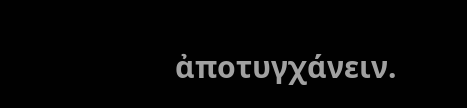ἀποτυγχάνειν.